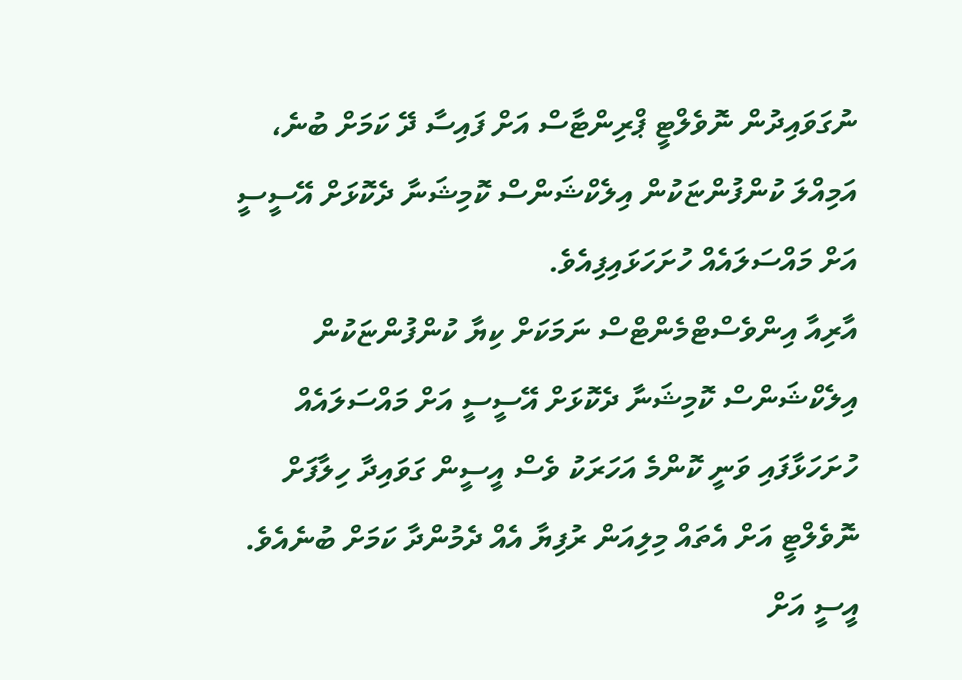ނުގަވައިދުން ނޮވެލްޓީ ޕްރިންޓާސް އަށް ފައިސާ ދޭ ކަމަށް ބުނެ، އަމިއްލަ ކުންފުންޏަކުން އިލެކްޝަންސް ކޮމިޝަނާ ދެކޮޅަށް އޭސީސީ އަށް މައްސަލައެއް ހުށަހަޅައިފިއެވެ.
އާރިއާ އިންވެސްޓްމެންޓްސް ނަމަކަށް ކިޔާ ކުންފުންޏަކުން އިލެކްޝަންސް ކޮމިޝަނާ ދެކޮޅަށް އޭސީސީ އަށް މައްސަލައެއް ހުށަހަޅާފައި ވަނީ ކޮންމެ އަހަރަކު ވެސް އީސީން ގަވައިދާ ހިލާފަށް ނޮވެލްޓީ އަށް އެތައް މިލިއަން ރުފިޔާ އެއް ދެމުންދާ ކަމަށް ބުނެއެވެ.
އީސީ އަށް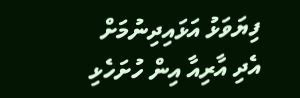ފިޔަވަޅު އަޅައިދިނުމަށް އެދި އާރިއާ އިން ހުށަހެޅި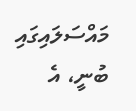މައްސަލައިގައި ބުނީ، އެ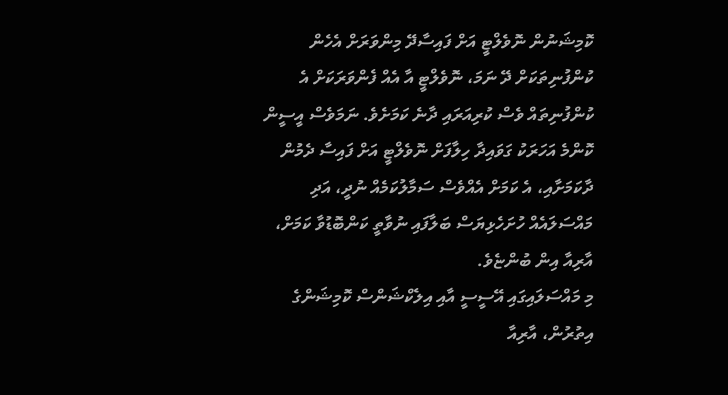ކޮމިޝަނުން ނޮވެލްޓީ އަށް ފައިސާދޭ މިންވަރަށް އެހެން ކުންފުނިތަކަށް ދޭ ނަމަ، ނޮވެލްޓީ އާ އެއް ފެންވަރަކަށް އެ ކުންފުނިތައް ވެސް ކުރިއަރައި ދާނެ ކަމަށެވެ. ނަމަވެސް އީސީން ކޮންމެ އަހަރަކު ގަވައިދާ ހިލާފަށް ނޮވެލްޓީ އަށް ފައިސާ ދެމުން ދާކަމަށާއި، އެ ކަމަށް އެއްވެސް ސަމާލުކަމެއް ނުދީ، އަދި މައްސަލައެއް ހުށަހެޅިޔަސް ބަލާފައި ނުވާތީ ކަންބޮޑުވާ ކަމަށް، އާރިއާ އިން ބުންޏެވެ.
މި މައްސަލައިގައި އޭސީސީ އާއި އިލެކްޝަންސް ކޮމިޝަންގެ އިތުރުން، އާރިއާ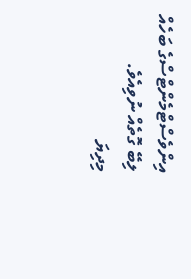އިންވެސްޓްމެންޓްސްގެ ބަހެއް ލިބޭ ގޮތެއް ނުވިއެވެ.
މިދިޔަ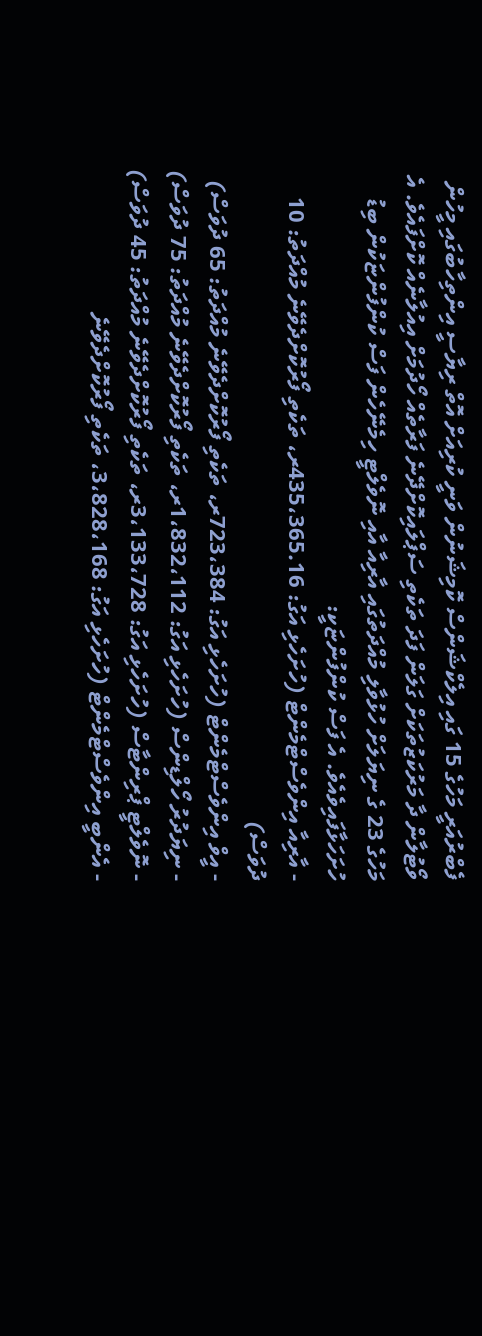ފެބްރުއަރީ މަހުގެ 15 ގައި އިލެކްޝަންސް ކޮމިޝަނުން ވަނީ ކުރިއަށް އޮތް ރިޔާސީ އިންތިހާބުގައި މީހުން ވޯޓުލާން ދާ މަރުކަޒުތަކަށް ގަލަން ފަދަ ތަކެތި ސަޕްލައިކޮށްދޭނެ ފަރާތެއް ހޯދުމަށް އިއުލާނެއް ކޮށްފައެވެ. އެ މަހުގެ 23 ގެ ނިޔަލަށް ހުޅުވާލި މުއްދަތުގައި އާރިއާ އާއި ނޮވެލްޓީ ހިމެނޭހެން ފަސް ކުންފުންޏަކުން ބިޑު ހުށަހަޅާފައިވެއެވެ. އެ ފަސް ކުންފުންޏަކީ:
- އާރިއާ އިންވެސްޓްމެންޓް (ހުށަހެޅި އަގު: 435،365.16ރ، ތަކެތި ފޯރުކޮށްދެވޭނެ މުއްދަތު: 10 ދުވަސް)
- އީވް އިންވެސްޓްމެންޓް (ހުށަހެޅި އަގު: 723،384ރ، ތަކެތި ފޯރުކޮށްދެވޭނެ މުއްދަތު: 65 ދުވަސް)
- ނިޔަދުރު ހޯލްޑިންސް (ހުށަހެޅި އަގު: 1،832،112ރ، ތަކެތި ފޯރުކޮށްދެވޭނެ މުއްދަތު: 75 ދުވަސް)
- ނޮވެލްޓީ ޕްރިންޓާސް (ހުށަހެޅި އަގު: 3،133،728ރ، ތަކެތި ފޯރުކޮށްދެވޭނެ މުއްދަތު: 45 ދުވަސް)
- އެންބީ އިންވެސްޓްމެންޓް (ހުށަހެޅި އަގު: 3،828،168، ތަކެތި ފޯރުކޮށްދެވޭނެ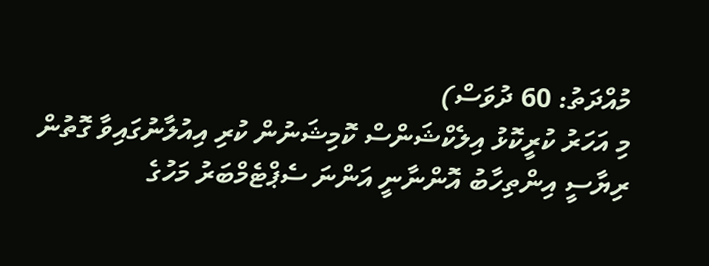މުއްދަތު: 60 ދުވަސް)
މި އަހަރު ކުރީކޮޅު އިލެކްޝަންސް ކޮމިޝަނުން ކުރި އިއުލާނުގައިވާ ގޮތުން ރިޔާސީ އިންތިހާބު އޮންނާނީ އަންނަ ސެޕްޓެމްބަރު މަހުގެ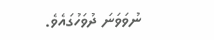ނުވަވަނަ ދުވަހުގައެވެ.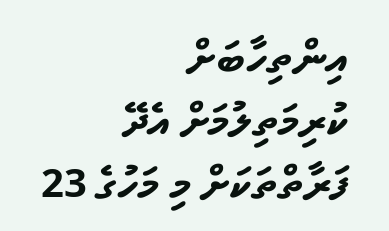އިންތިހާބަށް ކުރިމަތިލުމަށް އެދޭ ފަރާތްތަކަށް މި މަހުގެ 23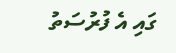ގައި އެ ފުރުސަތު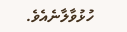ހުޅުވާލާނެއެވެ.